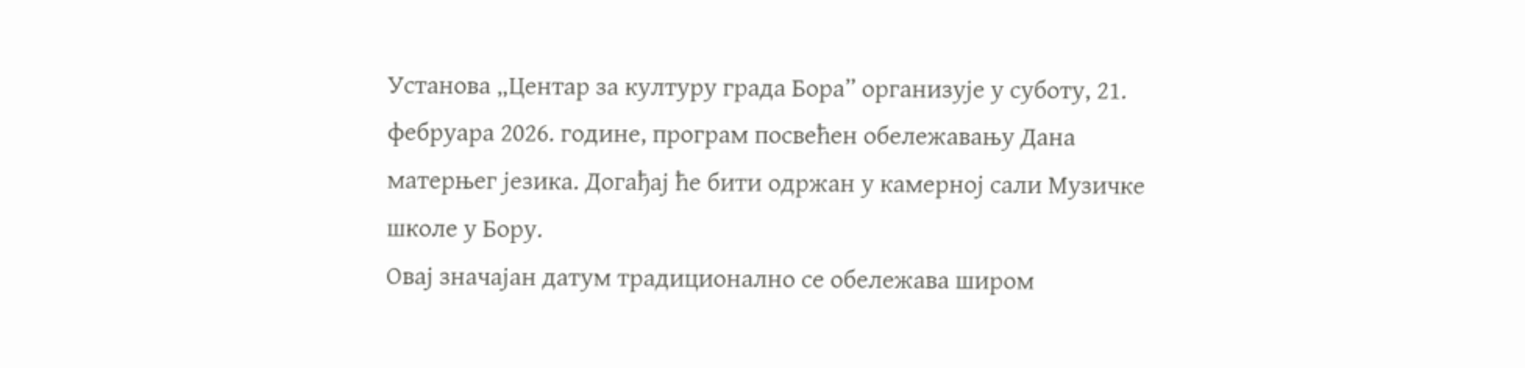Установа „Центар за културу града Бора” организује у суботу, 21. фебруара 2026. године, програм посвећен обележавању Дана матерњег језика. Догађај ће бити одржан у камерној сали Музичке школе у Бору.
Овај значајан датум традиционално се обележава широм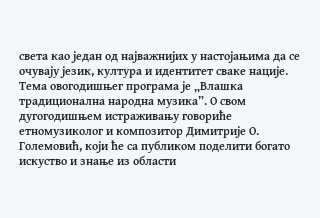света као један од најважнијих у настојањима да се очувају језик, култура и идентитет сваке нације.
Тема овогодишњег програма је „Влашка традиционална народна музика”. О свом дугогодишњем истраживању говориће етномузиколог и композитор Димитрије О. Големовић, који ће са публиком поделити богато искуство и знање из области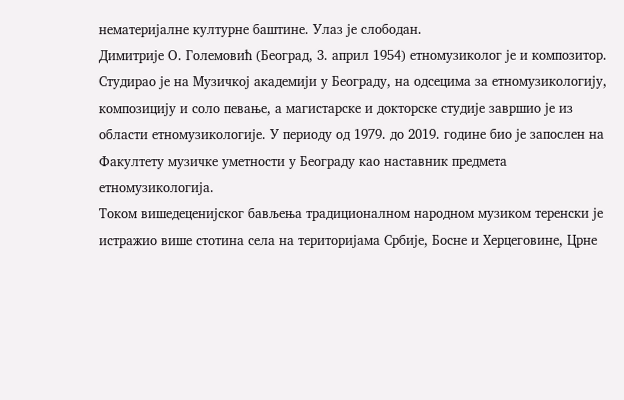нематеријалне културне баштине. Улаз је слободан.
Димитрије О. Големовић (Београд, 3. април 1954) етномузиколог је и композитор. Студирао је на Музичкој академији у Београду, на одсецима за етномузикологију, композицију и соло певање, а магистарске и докторске студије завршио је из области етномузикологије. У периоду од 1979. до 2019. године био је запослен на Факултету музичке уметности у Београду као наставник предмета етномузикологија.
Током вишедеценијског бављења традиционалном народном музиком теренски је истражио више стотина села на територијама Србије, Босне и Херцеговине, Црне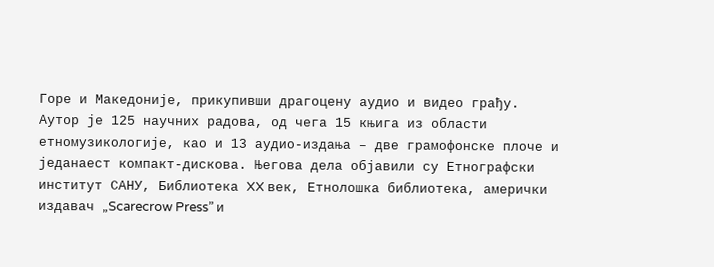Горе и Македоније, прикупивши драгоцену аудио и видео грађу.
Аутор је 125 научних радова, од чега 15 књига из области етномузикологије, као и 13 аудио-издања – две грамофонске плоче и једанаест компакт-дискова. Његова дела објавили су Етнографски институт САНУ, Библиотека XX век, Етнолошка библиотека, амерички издавач „Scarecrow Press” и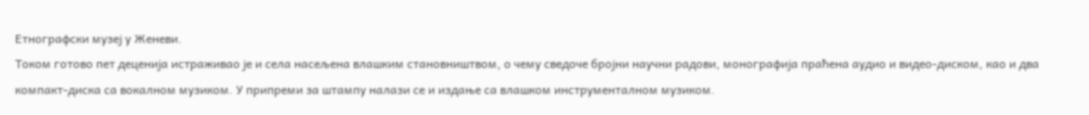Етнографски музеј у Женеви.
Током готово пет деценија истраживао је и села насељена влашким становништвом, о чему сведоче бројни научни радови, монографија праћена аудио и видео-диском, као и два компакт-диска са вокалном музиком. У припреми за штампу налази се и издање са влашком инструменталном музиком.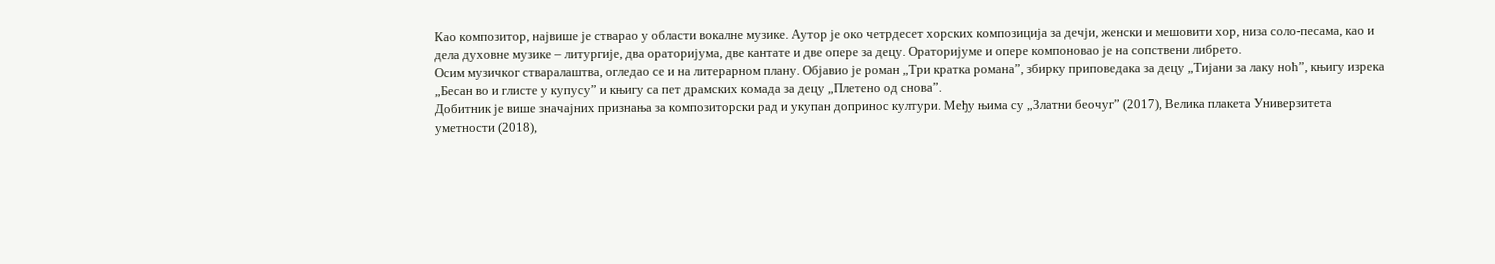Као композитор, највише је стварао у области вокалне музике. Аутор је око четрдесет хорских композиција за дечји, женски и мешовити хор, низа соло-песама, као и дела духовне музике – литургије, два ораторијума, две кантате и две опере за децу. Ораторијуме и опере компоновао је на сопствени либрето.
Осим музичког стваралаштва, огледао се и на литерарном плану. Објавио је роман „Три кратка романа”, збирку приповедака за децу „Тијани за лаку ноћ”, књигу изрека „Бесан во и глисте у купусу” и књигу са пет драмских комада за децу „Плетено од снова”.
Добитник је више значајних признања за композиторски рад и укупан допринос култури. Међу њима су „Златни беочуг” (2017), Велика плакета Универзитета уметности (2018),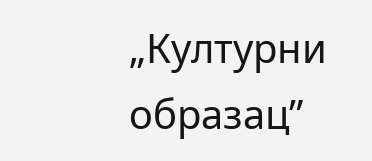„Културни образац”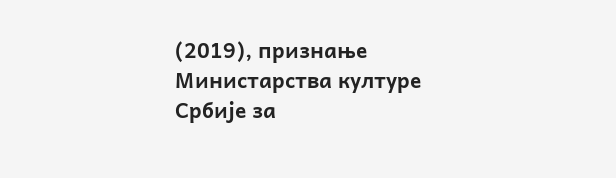(2019), признање Министарства културе Србије за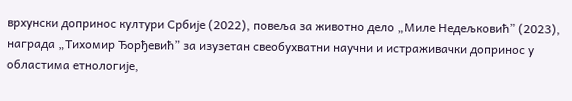врхунски допринос култури Србије (2022), повеља за животно дело „Миле Недељковић” (2023), награда „Тихомир Ђорђевић” за изузетан свеобухватни научни и истраживачки допринос у областима етнологије,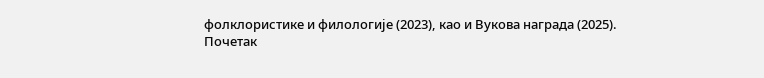фолклористике и филологије (2023), као и Вукова награда (2025).
Почетак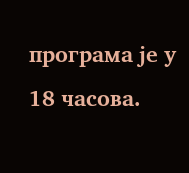програма је у 18 часова.